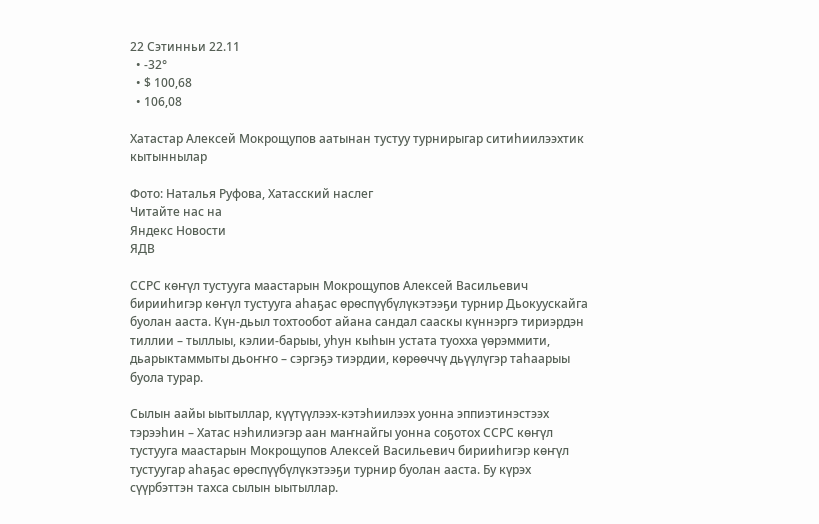22 Сэтинньи 22.11
  • -32°
  • $ 100,68
  • 106,08

Хатастар Алексей Мокрощупов аатынан тустуу турнирыгар ситиһиилээхтик кытыннылар

Фото: Наталья Руфова, Хатасский наслег
Читайте нас на
Яндекс Новости
ЯДВ

ССРС көҥүл тустууга маастарын Мокрощупов Алексей Васильевич бирииһигэр көҥүл тустууга аһаҕас өрөспүүбүлүкэтээҕи турнир Дьокуускайга буолан ааста. Күн-дьыл тохтообот айана сандал сааскы күннэргэ тириэрдэн тиллии – тыллыы, кэлии-барыы, уһун кыһын устата туохха үөрэммити, дьарыктаммыты дьоҥҥо – сэргэҕэ тиэрдии, көрөөччү дьүүлүгэр таһаарыы буола турар.

Сылын аайы ыытыллар, күүтүүлээх-кэтэһиилээх уонна эппиэтинэстээх тэрээһин – Хатас нэһилиэгэр аан маҥнайгы уонна соҕотох ССРС көҥүл тустууга маастарын Мокрощупов Алексей Васильевич бирииһигэр көҥүл тустуугар аһаҕас өрөспүүбүлүкэтээҕи турнир буолан ааста. Бу күрэх сүүрбэттэн тахса сылын ыытыллар.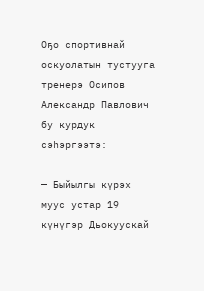Оҕо спортивнай оскуолатын тустууга тренерэ Осипов Александр Павлович бу курдук сэһэргээтэ:

— Быйылгы күрэх муус устар 19 күнүгэр Дьокуускай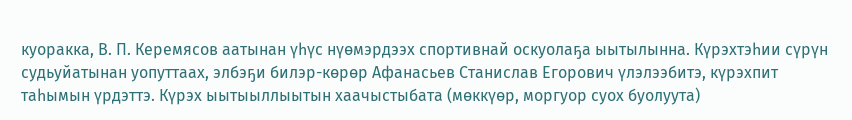куоракка, В. П. Керемясов аатынан үһүс нүөмэрдээх спортивнай оскуолаҕа ыытылынна. Күрэхтэһии сүрүн судьуйатынан уопуттаах, элбэҕи билэр-көрөр Афанасьев Станислав Егорович үлэлээбитэ, күрэхпит таһымын үрдэттэ. Күрэх ыытыыллыытын хаачыстыбата (мөккүөр, моргуор суох буолуута)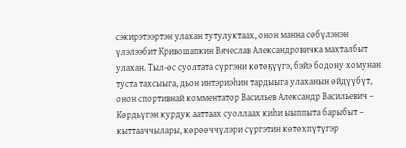сэкирэтээртэн улахан тутулуктаах, онон манна сөбүлэнэн үлэлээбит Кривошапкин Вячеслав Александровичка махталбыт улахан. Тыл-өс суолтата сүргэни көтөҕүүгэ, бэйэ бодону хомунан туста тахсыыга, дьон интэриэһин тардыыга улаханын өйдүүбүт, онон спортивнай комментатор Васильев Александр Васильевич – Көрдьүгэн курдук ааттаах суоллаах киһи ыыппыта барыбыт – кыттааччылары, көрөөччүлэри сүргэтин көтөхпүтүгэр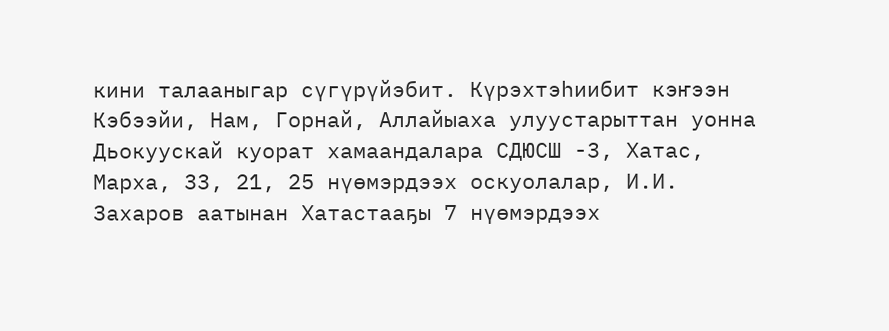кини талааныгар сүгүрүйэбит. Күрэхтэһиибит кэҥээн Кэбээйи, Нам, Горнай, Аллайыаха улуустарыттан уонна Дьокуускай куорат хамаандалара СДЮСШ -3, Хатас, Марха, 33, 21, 25 нүөмэрдээх оскуолалар, И.И. Захаров аатынан Хатастааҕы 7 нүөмэрдээх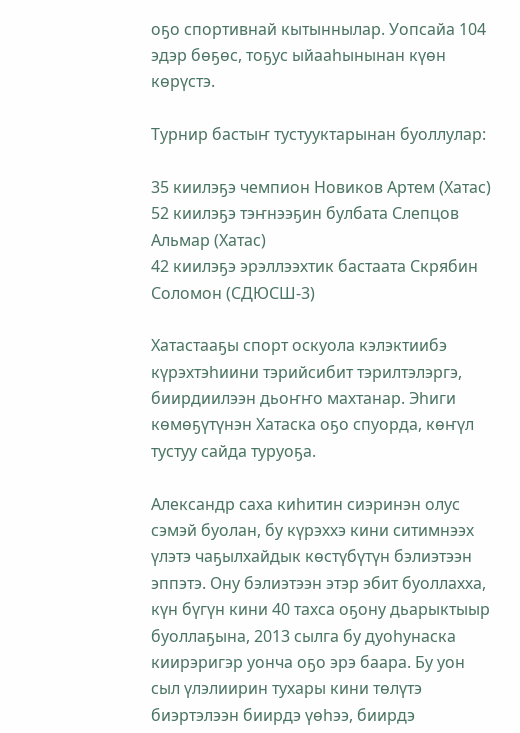оҕо спортивнай кытыннылар. Уопсайа 104 эдэр бөҕөс, тоҕус ыйааһынынан күөн көрүстэ.

Турнир бастыҥ тустууктарынан буоллулар:

35 киилэҕэ чемпион Новиков Артем (Хатас)
52 киилэҕэ тэҥнээҕин булбата Слепцов Альмар (Хатас)
42 киилэҕэ эрэллээхтик бастаата Скрябин Соломон (СДЮСШ-3)

Хатастааҕы спорт оскуола кэлэктиибэ күрэхтэһиини тэрийсибит тэрилтэлэргэ, биирдиилээн дьоҥҥо махтанар. Эһиги көмөҕүтүнэн Хатаска оҕо спуорда, көҥүл тустуу сайда туруоҕа.

Александр саха киһитин сиэринэн олус сэмэй буолан, бу күрэххэ кини ситимнээх үлэтэ чаҕылхайдык көстүбүтүн бэлиэтээн эппэтэ. Ону бэлиэтээн этэр эбит буоллахха, күн бүгүн кини 40 тахса оҕону дьарыктыыр буоллаҕына, 2013 сылга бу дуоһунаска киирэригэр уонча оҕо эрэ баара. Бу уон сыл үлэлиирин тухары кини төлүтэ биэртэлээн биирдэ үөһээ, биирдэ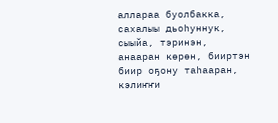аллараа буолбакка, сахалыы дьоһуннук, сыыйа, тэринэн, анааран көрөн, бииртэн биир оҕону таһааран, кэлиҥҥи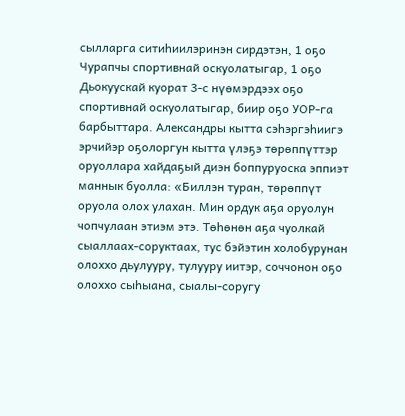сылларга ситиһиилэринэн сирдэтэн, 1 оҕо Чурапчы спортивнай оскуолатыгар, 1 оҕо Дьокуускай куорат 3-с нүөмэрдээх оҕо спортивнай оскуолатыгар, биир оҕо УОР-га барбыттара. Александры кытта сэһэргэһиигэ эрчийэр оҕолоргун кытта үлэҕэ төрөппүттэр оруоллара хайдаҕый диэн боппуруоска эппиэт маннык буолла: «Биллэн туран, төрөппүт оруола олох улахан. Мин ордук аҕа оруолун чопчулаан этиэм этэ. Төһөнөн аҕа чуолкай сыаллаах-соруктаах, тус бэйэтин холобурунан олоххо дьулууру, тулууру иитэр, соччонон оҕо олоххо сыһыана, сыалы-соругу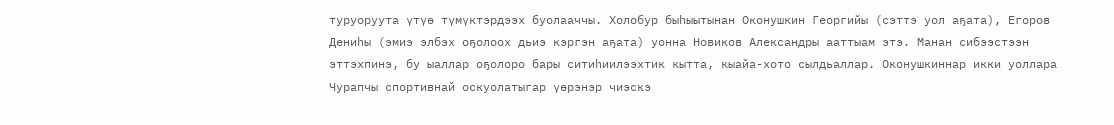туруоруута үтүө түмүктэрдээх буолааччы. Холобур быһыытынан Оконушкин Георгийы (сэттэ уол аҕата), Егоров Дениһы (эмиэ элбэх оҕолоох дьиэ кэргэн аҕата) уонна Новиков Александры ааттыам этэ. Манан сибээстээн эттэхпинэ, бу ыаллар оҕолоро бары ситиһиилээхтик кытта, кыайа-хото сылдьаллар. Оконушкиннар икки уоллара Чурапчы спортивнай оскуолатыгар үөрэнэр чиэскэ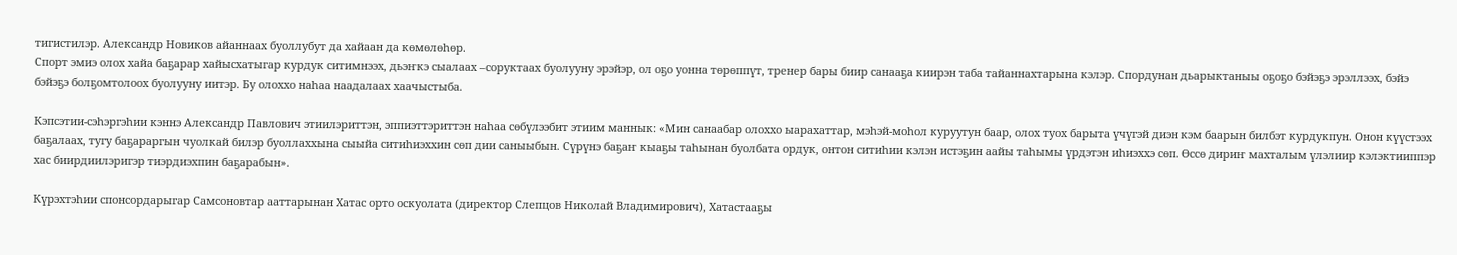тигистилэр. Александр Новиков айаннаах буоллубут да хайаан да көмөлөһөр.
Спорт эмиэ олох хайа баҕарар хайысхатыгар курдук ситимнээх, дьэҥкэ сыалаах –соруктаах буолууну эрэйэр, ол оҕо уонна төрөппүт, тренер бары биир санааҕа киирэн таба тайаннахтарына кэлэр. Спордунан дьарыктаныы оҕоҕо бэйэҕэ эрэллээх, бэйэ бэйэҕэ болҕомтолоох буолууну иитэр. Бу олоххо наһаа наадалаах хаачыстыба.

Кэпсэтии-сэһэргэһии кэннэ Александр Павлович этиилэриттэн, эппиэттэриттэн наһаа сөбүлээбит этиим маннык: «Мин санаабар олоххо ыарахаттар, мэһэй-моһол куруутун баар, олох туох барыта үчүгэй диэн кэм баарын билбэт курдукпун. Онон күүстээх баҕалаах, тугу баҕараргын чуолкай билэр буоллаххына сыыйа ситиһиэххин сөп дии саныыбын. Сүрүнэ баҕаҥ кыаҕы таһынан буолбата ордук, онтон ситиһии кэлэн истэҕин аайы таһымы үрдэтэн иһиэххэ сөп. Өссө дириҥ махталым үлэлиир кэлэктииппэр хас биирдиилэригэр тиэрдиэхпин баҕарабын».

Күрэхтэһии спонсордарыгар Самсоновтар ааттарынан Хатас орто оскуолата (директор Слепцов Николай Владимирович), Хатастааҕы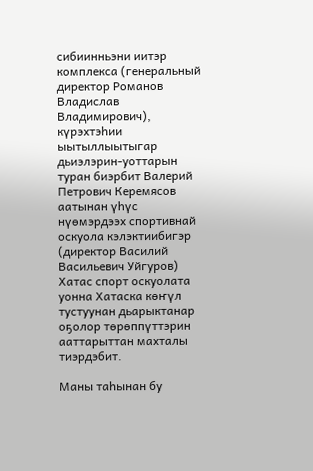сибиинньэни иитэр комплекса (генеральный директор Романов Владислав Владимирович), күрэхтэһии ыытыллыытыгар дьиэлэрин-уоттарын туран биэрбит Валерий Петрович Керемясов аатынан үһүс нүөмэрдээх спортивнай оскуола кэлэктиибигэр (директор Василий Васильевич Уйгуров) Хатас спорт оскуолата уонна Хатаска көҥүл тустуунан дьарыктанар оҕолор төрөппүттэрин ааттарыттан махталы тиэрдэбит.

Маны таһынан бу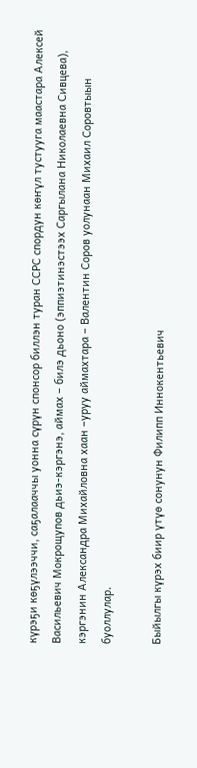күрэҕи көҕүлээччи, саҕалааччы уонна сүрүн спонсор биллэн туран ССРС спордун көҥүл тустууга маастара Алексей Васильевич Мокрощупов дьиэ-кэргэнэ, аймах – билэ дьоно (эппиэтинэстээх Саргылана Николаевна Сивцева), кэргэнин Александра Михайловна хаан –уруу аймахтара – Валентин Соров уолунаан Михаил Соровтыын буоллулар.

Быйылгы күрэх биир үтүө сонунун Филипп Иннокентьевич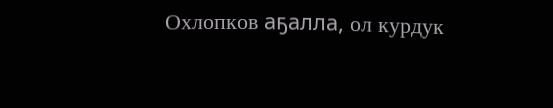Охлопков аҕалла, ол курдук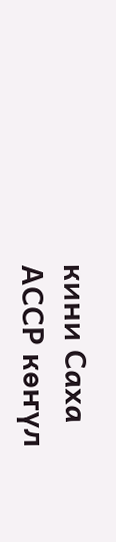кини Саха АССР көҥүл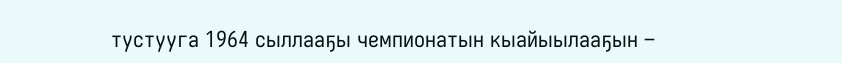тустууга 1964 сыллааҕы чемпионатын кыайыылааҕын –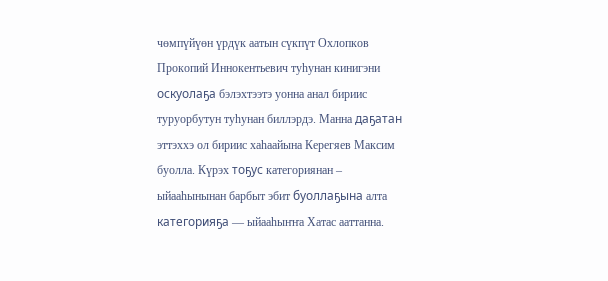чөмпүйүөн үрдүк аатын сүкпүт Охлопков Прокопий Иннокентьевич туһунан кинигэни оскуолаҕа бэлэхтээтэ уонна анал бириис туруорбутун туһунан биллэрдэ. Манна даҕатан эттэххэ ол бириис хаһаайына Керегяев Максим буолла. Күрэх тоҕус категориянан – ыйааһынынан барбыт эбит буоллаҕына алта категорияҕа — ыйааһыҥҥа Хатас ааттанна.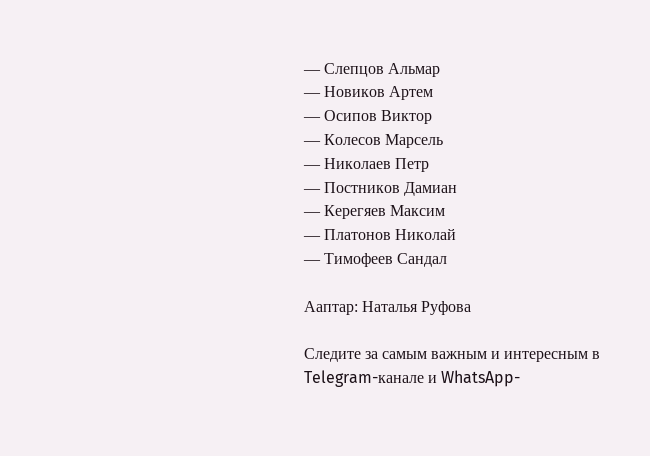— Слепцов Альмар
— Новиков Артем
— Осипов Виктор
— Колесов Марсель
— Николаев Петр
— Постников Дамиан
— Керегяев Максим
— Платонов Николай
— Тимофеев Сандал

Ааптар: Наталья Руфова

Следите за самым важным и интересным в Telegram-канале и WhatsApp-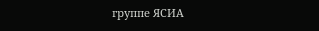группе ЯСИА